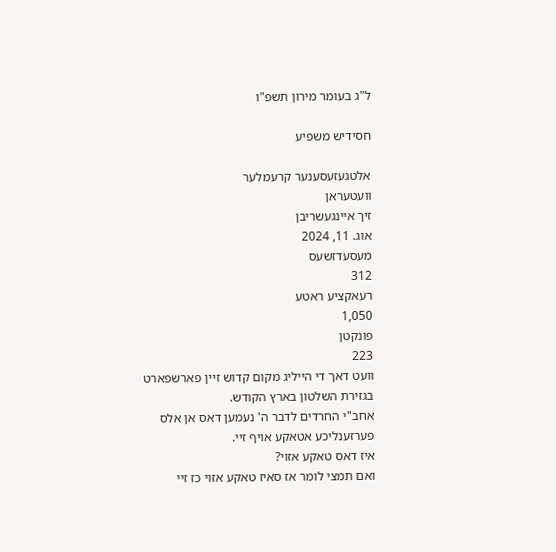ל"ג בעומר מירון תשפ"ו

חסידיש משפיע

אלטגעזעסענער קרעמלער
וועטעראן
זיך איינגעשריבן
אוג. 11, 2024
מעסעדזשעס
312
רעאקציע ראטע
1,050
פונקטן
223
וועט דאך די הייליג מקום קדוש זיין פארשפארט בגזירת השלטון בארץ הקודש.
אחב"י החרדים לדבר ה' נעמען דאס אן אלס פערזענליכע אטאקע אויף זיי.
איז דאס טאקע אזוי?
ואם תמצי לומר אז סאיז טאקע אזוי כז זיי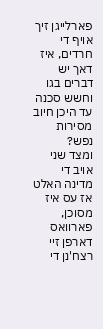פארלייגן זיך אויף די חרדים, איז דאך יש דברים בגו וחשש סכנה
עד היכן חיוב מסירות נפש?
ומצד שני אויב די מדינה האלט אז עס איז מסוכן, פארוואס דארפן זיי רצח'נן די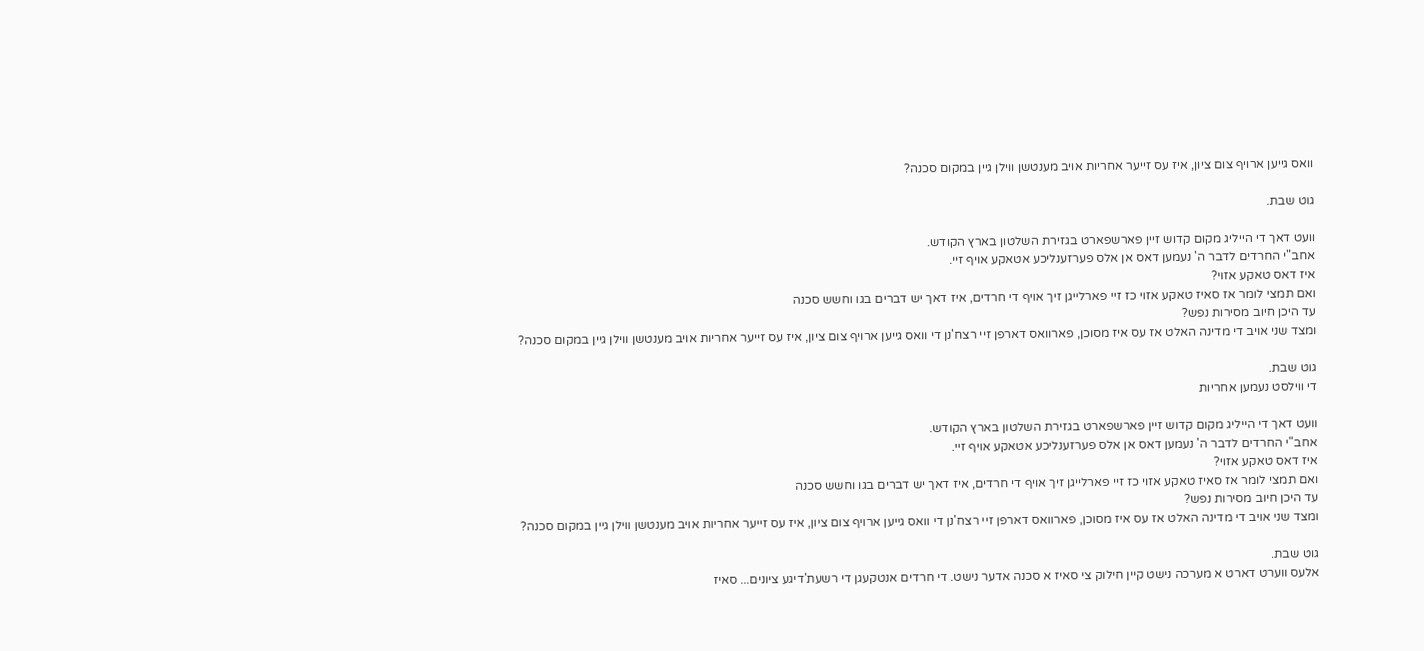וואס גייען ארויף צום ציון, איז עס זייער אחריות אויב מענטשן ווילן גיין במקום סכנה?

גוט שבת.

וועט דאך די הייליג מקום קדוש זיין פארשפארט בגזירת השלטון בארץ הקודש.
אחב"י החרדים לדבר ה' נעמען דאס אן אלס פערזענליכע אטאקע אויף זיי.
איז דאס טאקע אזוי?
ואם תמצי לומר אז סאיז טאקע אזוי כז זיי פארלייגן זיך אויף די חרדים, איז דאך יש דברים בגו וחשש סכנה
עד היכן חיוב מסירות נפש?
ומצד שני אויב די מדינה האלט אז עס איז מסוכן, פארוואס דארפן זיי רצח'נן די וואס גייען ארויף צום ציון, איז עס זייער אחריות אויב מענטשן ווילן גיין במקום סכנה?

גוט שבת.
די ווילסט נעמען אחריות

וועט דאך די הייליג מקום קדוש זיין פארשפארט בגזירת השלטון בארץ הקודש.
אחב"י החרדים לדבר ה' נעמען דאס אן אלס פערזענליכע אטאקע אויף זיי.
איז דאס טאקע אזוי?
ואם תמצי לומר אז סאיז טאקע אזוי כז זיי פארלייגן זיך אויף די חרדים, איז דאך יש דברים בגו וחשש סכנה
עד היכן חיוב מסירות נפש?
ומצד שני אויב די מדינה האלט אז עס איז מסוכן, פארוואס דארפן זיי רצח'נן די וואס גייען ארויף צום ציון, איז עס זייער אחריות אויב מענטשן ווילן גיין במקום סכנה?

גוט שבת.
אלעס ווערט דארט א מערכה נישט קיין חילוק צי סאיז א סכנה אדער נישט. די חרדים אנטקעגן די רשעת'דיגע ציונים... סאיז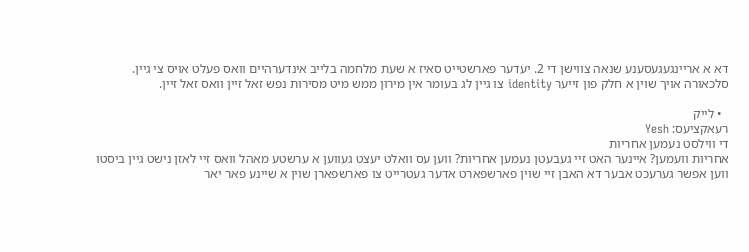דא א אריינגעגעסענע שנאה צווישן די 2. יעדער פארשטייט סאיז א שעת מלחמה בלייב אינדערהיים וואס פעלט אויס צי גיין.
סלכאורה אויך שוין א חלק פון זייער identity צו גיין לג בעומר אין מירון ממש מיט מסירות נפש זאל זיין וואס זאל זיין.

  • לייק
רעאקציעס: Yesh
די ווילסט נעמען אחריות
אחריות וועמען? איינער האט זיי געבעטן נעמען אחריות? ווען עס וואלט יעצט געווען א ערשטע מאהל וואס זיי לאזן נישט גיין ביסטו ווען אפשר גערעכט אבער דא האבן זיי שוין פארשפארט אדער געטרייט צו פארשפארן שוין א שיינע פאר יאר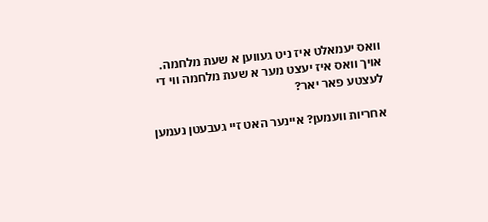וואס יעמאלט איז ניט געווען א שעת מלחמה. אויך וואס איז יעצט מער א שעת מלחמה ווי די לעצטע פאר יאר?

אחריות וועמען? איינער האט זיי געבעטן נעמען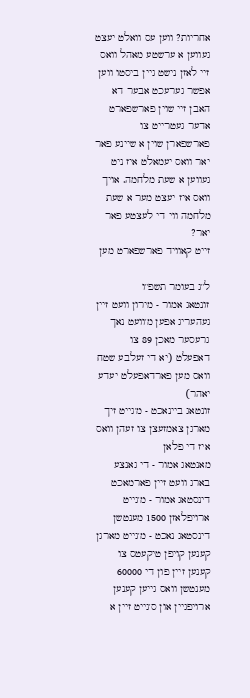אחריות? ווען עס וואלט יעצט געווען א ערשטע מאהל וואס זיי לאזן נישט גיין ביסטו ווען אפשר גערעכט אבער דא האבן זיי שוין פארשפארט אדער געטרייט צו פארשפארן שוין א שיינע פאר יאר וואס יעמאלט איז ניט געווען א שעת מלחמה. אויך וואס איז יעצט מער א שעת מלחמה ווי די לעצטע פאר יאר?
זייט קאוויד פארשפארט מען

ל"ג בעומר תשפ"ו
זונטאג אמור - מירון וועט זיין געהעריג אפען מ'וועט נאך גרעסער מאכן 89 צו דאפעלט (יא די זעלבע שטח וואס מען פארדאפעלט יעדע יאהר)
זונטאג ביינאכט - מ'גייט זיך מארגן צאמזעצן צו זעהן וואס איז די פלאן
מאנטאג אמור - די גאנצע בארג וועט זיין פארמאכט
דינסטאג אמור - מ'גייט ארויפלאזן 1500 מענטשן
דינסטאג נאכט - מ'גייט מארגן קענען קויפן טיקעטס צו קענען זיין פון די 60000 מענטשן וואס גייען קענען ארויפגיין און ס'גייט זיין א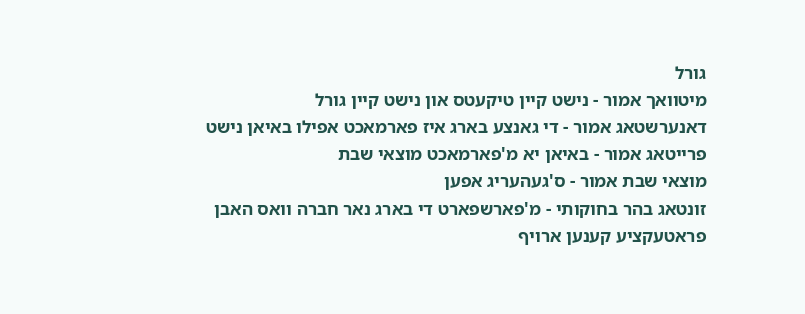גורל
מיטוואך אמור - נישט קיין טיקעטס און נישט קיין גורל
דאנערשטאג אמור - די גאנצע בארג איז פארמאכט אפילו באיאן נישט
פרייטאג אמור - באיאן יא מ'פארמאכט מוצאי שבת
מוצאי שבת אמור - ס'געהעריג אפען
זונטאג בהר בחוקותי - מ'פארשפארט די בארג נאר חברה וואס האבן פראטעקציע קענען ארויף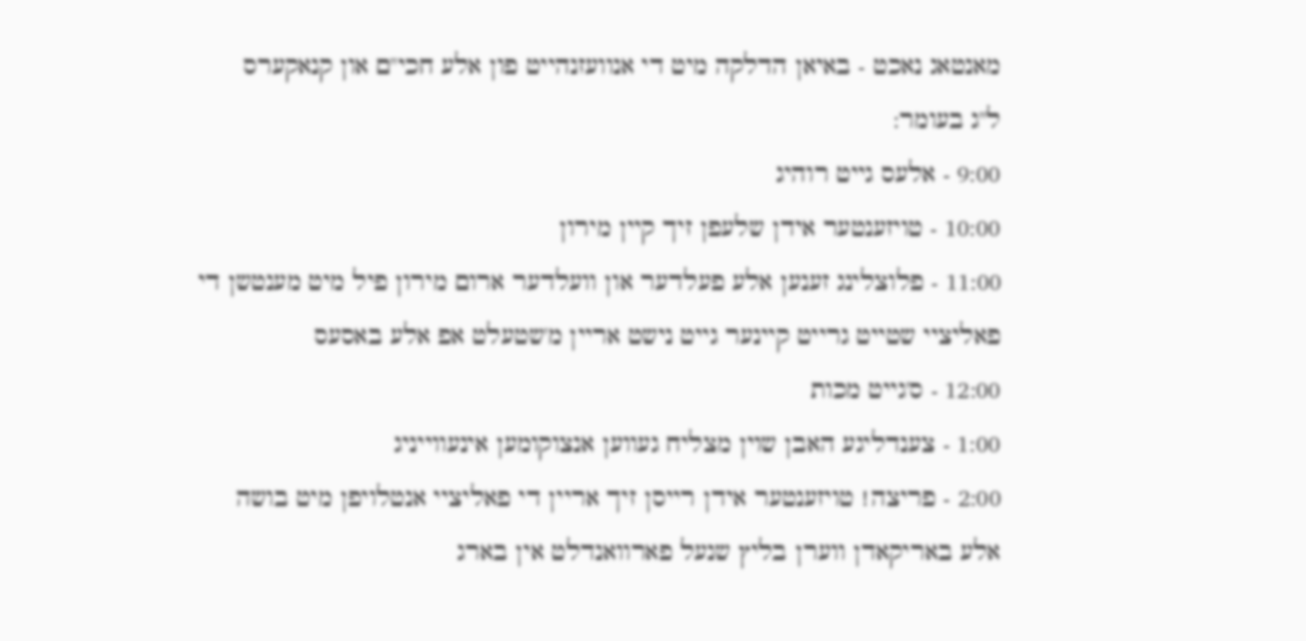מאנטאג נאכט - באיאן הדלקה מיט די אנוועזנהייט פון אלע חכי"ם און קנאקערס
ל"ג בעומר:
9:00 - אלעס גייט רוהיג
10:00 - טויזענטער אידן שלעפן זיך קיין מירון
11:00 - פלוצלינג זענען אלע פעלדער און וועלדער ארום מירון פיל מיט מענטשן די פאליציי שטייט גרייט קיינער גייט נישט אריין מ'שטעלט אפ אלע באסעס
12:00 - ס'גייט מכות
1:00 - צענדליגע האבן שוין מצליח געווען אנצוקומען אינעווייניג
2:00 - פריצה! טויזענטער אידן רייסן זיך אריין די פאליציי אנטלויפן מיט בושה אלע באריקאדן ווערן בליץ שנעל פארוואנדלט אין בארג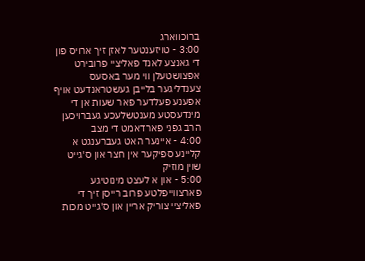ברוכווארג
3:00 - טויזענטער לאזן זיך ארויס פון די גאנצע לאנד פאליציי פרובירט אפצושטעלן ווי מער באסעס צענדליגער בלייבן געשטראנדעט אויף אפענע פעלדער פאר שעות אן די מינדעסטע מענטשלעכע געברויכען הרב גפני פארדאמט די מצב
4:00 - איינער האט געברענגט א קליינע ספיקער אין חצר און ס'גייט שוין מוזיק
5:00 - און א לעצט מינוטיגע פארצווייפלטע פרוב רייסן זיך די פאליציי צוריק אריין און ס'גייט מכות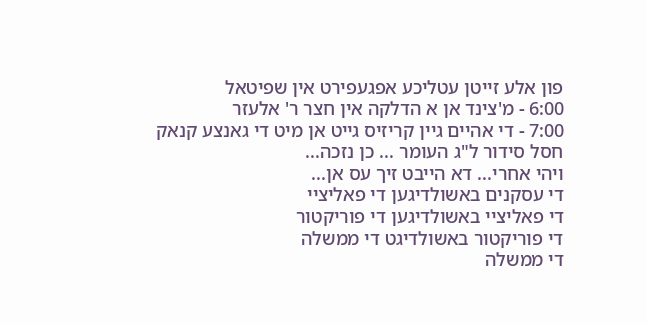פון אלע זייטן עטליכע אפגעפירט אין שפיטאל
6:00 - מ'צינד אן א הדלקה אין חצר ר' אלעזר
7:00 - די אהיים גיין קריזיס גייט אן מיט די גאנצע קנאק
חסל סידור ל"ג העומר ... כן נזכה...
ויהי אחרי... דא הייבט זיך עס אן...
די עסקנים באשולדיגען די פאליציי
די פאליציי באשולדיגען די פוריקטור
די פוריקטור באשולדיגט די ממשלה
די ממשלה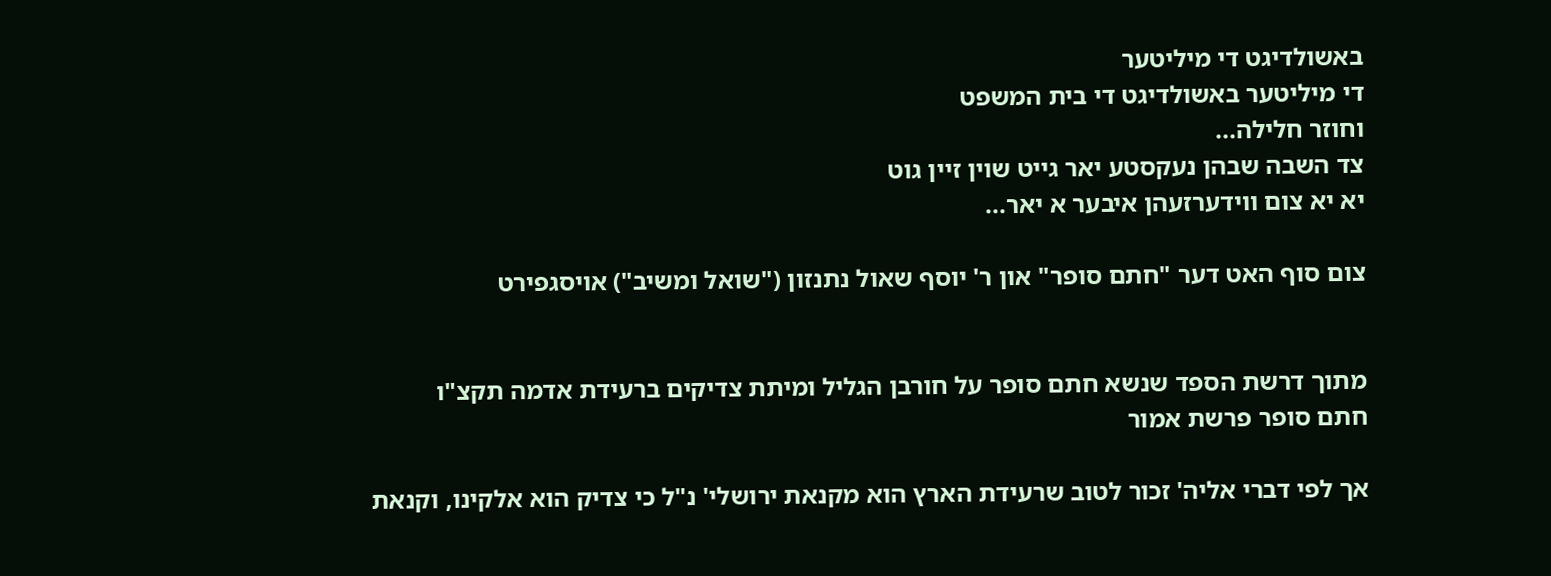באשולדיגט די מיליטער
די מיליטער באשולדיגט די בית המשפט
וחוזר חלילה...
צד השבה שבהן נעקסטע יאר גייט שוין זיין גוט
יא יא צום ווידערזעהן איבער א יאר...

צום סוף האט דער "חתם סופר" און ר' יוסף שאול נתנזון ("שואל ומשיב") אויסגפירט


מתוך דרשת הספד שנשא חתם סופר על חורבן הגליל ומיתת צדיקים ברעידת אדמה תקצ"ו
חתם סופר פרשת אמור

אך לפי דברי אליה' זכור לטוב שרעידת הארץ הוא מקנאת ירושלי' נ"ל כי צדיק הוא אלקינו, וקנאת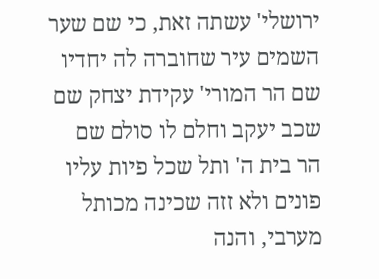ירושלי' עשתה זאת, כי שם שער השמים עיר שחוברה לה יחדיו שם הר המורי' עקידת יצחק שם שכב יעקב וחלם לו סולם שם הר בית ה' ותל שכל פיות עליו פונים ולא זזה שכינה מכותל מערבי, והנה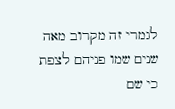לגמרי זה מקרוב מאה שנים שמו פניהם לצפת כי שם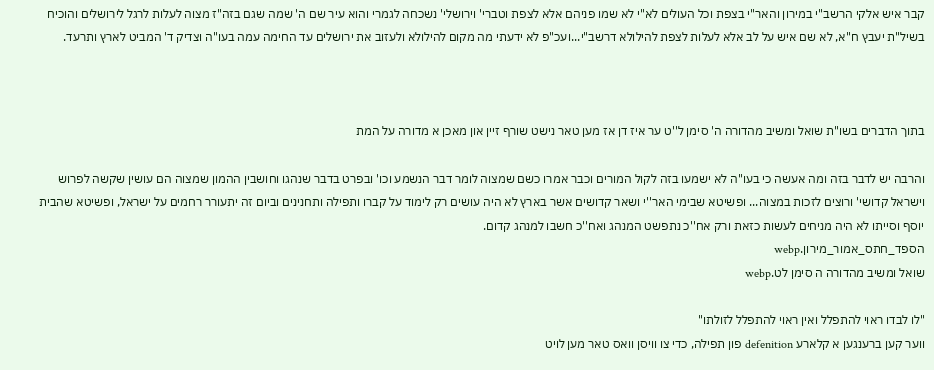קבר איש אלקי הרשב"י במירון והאר"י בצפת וכל העולים לא"י לא שמו פניהם אלא לצפת וטברי' וירושלי' נשכחה לגמרי והוא עיר שם ה' שמה שגם בזה"ז מצוה לעלות לרגל לירושלים והוכיח בשיל"ת יעבץ ח"א, לא שם איש על לב אלא לעלות לצפת להילולא דרשב"י...ועכ"פ לא ידעתי מה מקום להילולא ולעזוב את ירושלים עד החימה עמה בעו"ה וצדיק ד' המביט לארץ ותרעד.



בתוך הדברים בשו"ת שואל ומשיב מהדורה ה' סימן ל''ט ער איז דן אז מען טאר נישט שורף זיין און מאכן א מדורה על המת

והרבה יש לדבר בזה ומה אעשה כי בעו"ה לא ישמעו בזה לקול המורים וכבר אמרו כשם שמצוה לומר דבר הנשמע וכו' ובפרט בדבר שנהגו וחושבין ההמון שמצוה הם עושין שקשה לפרוש וישראל קדושי' ורוצים לזכות במצוה... ופשיטא שבימי האר''י ושאר קדושים אשר בארץ לא היה עושים רק לימוד על קברו ותפילה ותחנינים וביום זה יתעורר רחמים על ישראל, ופשיטא שהבית יוסף וסייתו לא היה מניחים לעשות כזאת ורק אח''כ נתפשט המנהג ואח''כ חשבו למנהג קדום.
הספד_חתס_אמור_מירון.webp
שואל ומשיב מהדורה ה סימן לט.webp

"לו לבדו ראוי להתפלל ואין ראוי להתפלל לזולתו"
ווער קען ברענגען א קלארע defenition פון תפילה, כדי צו וויסן וואס טאר מען לויט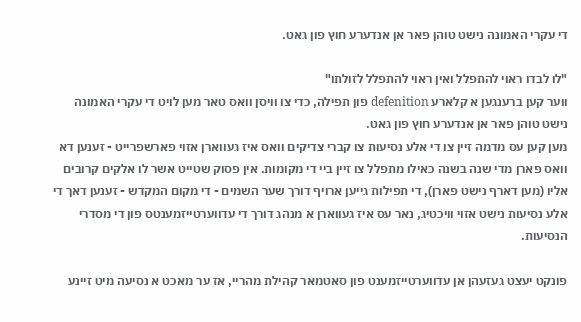די עקרי האמונה נישט טוהן פאר אן אנדערע חוץ פון גאט.

"לו לבדו ראוי להתפלל ואין ראוי להתפלל לזולתו"
ווער קען ברענגען א קלארע defenition פון תפילה, כדי צו וויסן וואס טאר מען לויט די עקרי האמונה נישט טוהן פאר אן אנדערע חוץ פון גאט.
מען קען עס מדמה זיין צו די אלע נסיעות צו קברי צדיקים וואס איז געווארן אזוי פארשפרייט - זענען דא וואס פארן מדי שנה בשנה כאילו מתפלל צו זיין ביי די מקומות. אין פסוק שטייט אשר לו אלקים קרובים אליו (מען דארף נישט פארן), די תפילות גייען ארויף דורך שער השמים - די מקום המקדש - זענען דאך די אלע נסיעות נישט אזוי וויכטיג, נאר עס איז געווארן א מנהג דורך די עדווערטייזמענטס פון די מסדרי הנסיעות.

פונקט יעצט געזעהן אן עדווערטייזמענט פון סאטמאר קהילת מהריי, אז ער מאכט א נסיעה מיט זיינע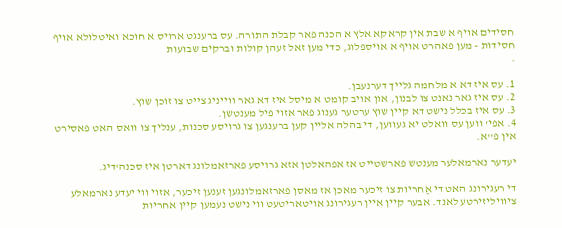חסידים אויף א שבת אין קראקא אלץ א הכנה פאר קבלת התורה. עס ברענגט ארויס א חוכא ואיטלולא אויף חסידות - מען פאהרט אויף א אויספלוג, כדי מען זאל זעהן קולות וברקים שבועות
.

1. עס איז דא א מלחמה גלייך דערנעבן.
2. עס איז גאר נאנט צו לבנון, און אויב קומט א מיסל איז דא גאר ווייניג צייט צו זוכן שוץ.
3. עס איז בכלל נישט דא קיין שוץ ערטער גענוג פאר אזוי פיל מענטשן.
4. אפי' ווען עס וואלט יא געווען, די בהלה אליין קען ברענגען צו גרויסע סכנות, ענליך צו וואס האט פאסירט אין פ''א.

יעדער נארמאלער מענטש פארשטייט אז אפהאלטן אזא גרויסע פארזאמלונג דארטן איז סכנה'דיג.

די רעגירונג האט די אַחריות צו זיכער מאכן אז מאסן פארזאמלונגען זענען זיכער, אזוי ווי יעדע נארמאלע ציוויליזירטע לאנד. אבער קיין איין רעגירונג אויטאריטעט ווי נישט נעמען קיין אחריות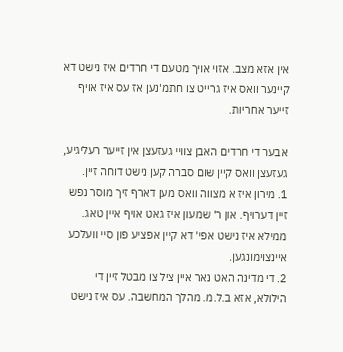אין אזא מצב. אזוי אויך מטעם די חרדים איז נישט דא קיינער וואס איז גרייט צו חתמ'נען אז עס איז אויף זייער אחריות.

אבער די חרדים האבן צוויי געזעצן אין זייער רעליגיע, געזעצן וואס קיין שום סברה קען נישט דוחה זיין.
1. מירון איז א מצווה וואס מען דארף זיך מוסר נפש זיין דערויף. און ר' שמעון איז גאט אויף איין טאג. ממילא איז נישט אפי' דא קיין אפציע פון סיי וועלכע איינצוימונגען.
2. די מדינה האט נאר איין ציל צו מבטל זיין די הילולא, אזא ב.ל.מ. מהלך המחשבה. עס איז נישט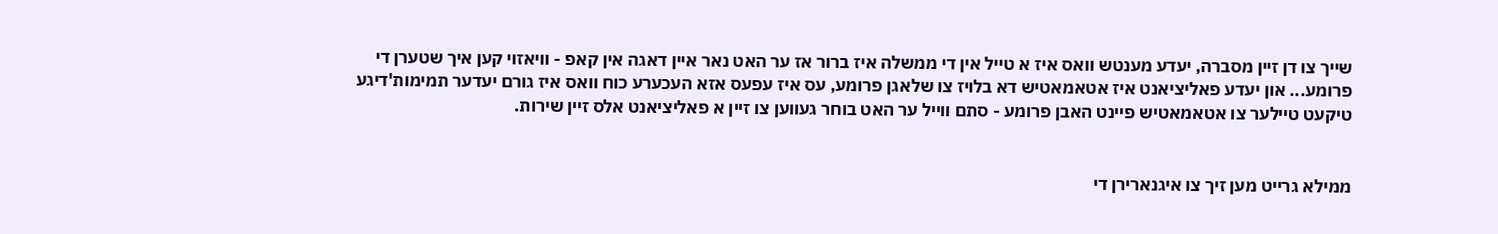שייך צו דן זיין מסברה, יעדע מענטש וואס איז א טייל אין די ממשלה איז ברור אז ער האט נאר איין דאגה אין קאפ - וויאזוי קען איך שטערן די פרומע... און יעדע פאליציאנט איז אטאמאטיש דא בלויז צו שלאגן פרומע, עס איז עפעס אזא העכערע כוח וואס איז גורם יעדער תמימות'דיגע טיקעט טיילער צו אטאמאטיש פיינט האבן פרומע - סתם ווייל ער האט בוחר געווען צו זיין א פאליציאנט אלס זיין שירות.


ממילא גרייט מען זיך צו איגנארירן די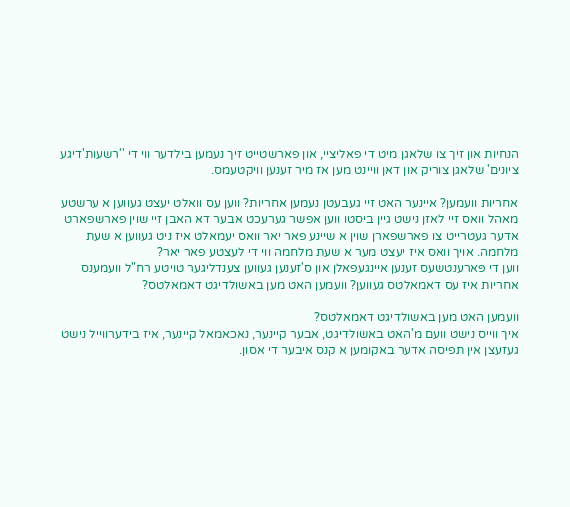הנחיות און זיך צו שלאגן מיט די פאליציי, און פארשטייט זיך נעמען בילדער ווי די ''רשעות'דיגע ציונים' שלאגן צוריק און דאן וויינט מען אז מיר זענען וויקטעמס.

אחריות וועמען? איינער האט זיי געבעטן נעמען אחריות? ווען עס וואלט יעצט געווען א ערשטע מאהל וואס זיי לאזן נישט גיין ביסטו ווען אפשר גערעכט אבער דא האבן זיי שוין פארשפארט אדער געטרייט צו פארשפארן שוין א שיינע פאר יאר וואס יעמאלט איז ניט געווען א שעת מלחמה. אויך וואס איז יעצט מער א שעת מלחמה ווי די לעצטע פאר יאר?
ווען די פּארענטשעס זענען איינגעפאלן און ס'זענען געווען צענדליגער טויטע רח"ל וועמענס אחריות איז עס דאמאלטס געווען? וועמען האט מען באשולדיגט דאמאלטס?

וועמען האט מען באשולדיגט דאמאלטס?
איך ווייס נישט וועם מ'האט באשולדיגט, אבער קיינער, נאכאמאל קיינער, איז בידערווייל נישט געזעצן אין תפיסה אדער באקומען א קנס איבער די אסון.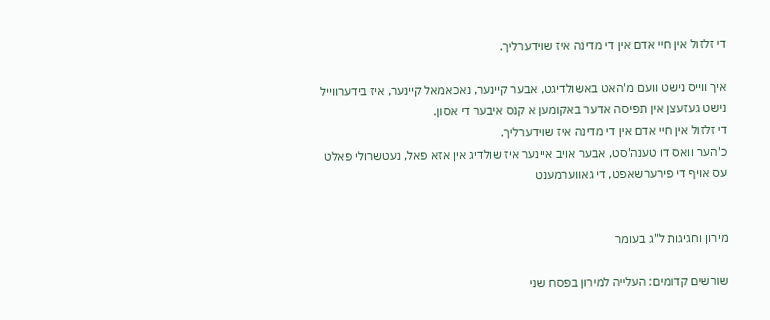די זלזול אין חיי אדם אין די מדינה איז שוידערליך.

איך ווייס נישט וועם מ'האט באשולדיגט, אבער קיינער, נאכאמאל קיינער, איז בידערווייל נישט געזעצן אין תפיסה אדער באקומען א קנס איבער די אסון.
די זלזול אין חיי אדם אין די מדינה איז שוידערליך.
כ'הער וואס דו טענה'סט, אבער אויב איינער איז שולדיג אין אזא פאל, נעטשרולי פאלט עס אויף די פירערשאפט, די גאווערמענט


מירון וחגיגות ל"ג בעומר

שורשים קדומים: העלייה למירון בפסח שני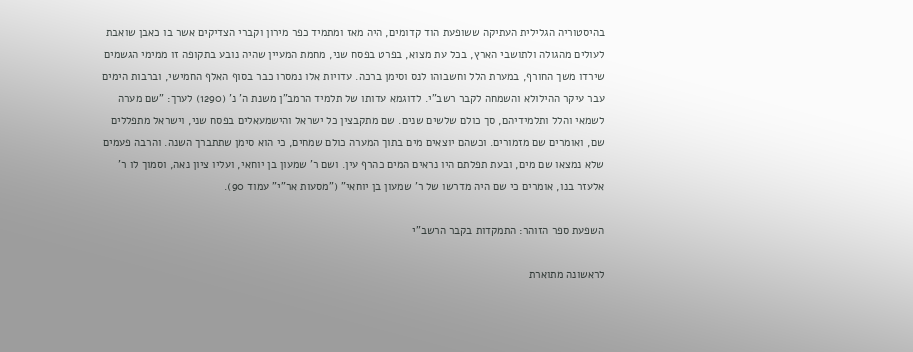בהיסטוריה הגלילית העתיקה ששופעת הוד קדומים, היה מאז ומתמיד כפר מירון וקברי הצדיקים אשר בו כאבן שואבת לעולים מהגולה ולתושבי הארץ, בכל עת מצוא, בפרט בפסח שני, מחמת המעיין שהיה נובע בתקופה זו ממימי הגשמים שירדו משך החורף, במערת הלל וחשבוהו לנס וסימן ברכה. עדויות אלו נמסרו כבר בסוף האלף החמישי, וברבות הימים עבר עיקר ההילולא והשמחה לקבר רשב"י. לדוגמא עדותו של תלמיד הרמב"ן משנת ה' נ' (1290) לערך: "שם מערה לשמאי והלל ותלמידיהם, סך כולם שלשים שנים. שם מתקבצין כל ישראל והישמעאלים בפסח שני, וישראל מתפללים שם, ואומרים שם מזמורים. וכשהם יוצאים מים בתוך המערה כולם שמחים, כי הוא סימן שתתברך השנה. והרבה פעמים שלא נמצאו שם מים, ובעת תפלתם היו נראים המים כהרף עין. ושם ר' שמעון בן יוחאי, ועליו ציון נאה, וסמוך לו ר' אלעזר בנו, אומרים כי שם היה מדרשו של ר' שמעון בן יוחאי" ("מסעות אר"י" עמוד 90).

השפעת ספר הזוהר: התמקדות בקבר הרשב"י

לראשונה מתוארת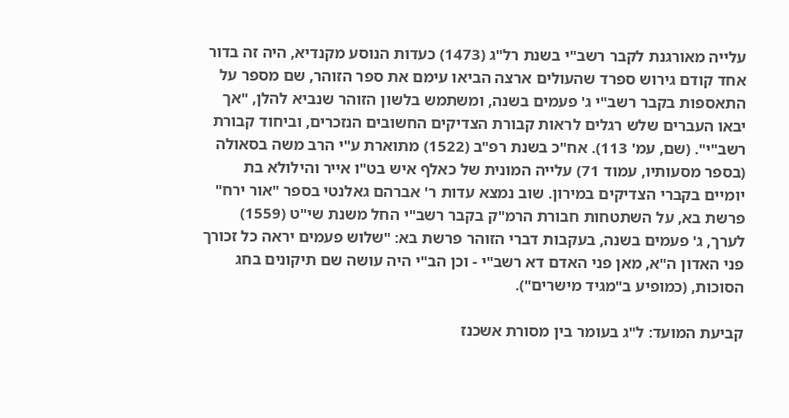עלייה מאורגנת לקבר רשב"י בשנת רל"ג (1473) כעדות הנוסע מקנדיא, היה זה בדור אחד קודם גירוש ספרד שהעולים ארצה הביאו עימם את ספר הזוהר, שם מספר על התאספות בקבר רשב"י ג' פעמים בשנה, ומשתמש בלשון הזוהר שנביא להלן, "אך יבאו העברים שלש רגלים לראות קבורת הצדיקים החשובים הנזכרים, וביחוד קבורת רשב"י". (שם, עמ' 113). אח"כ בשנת רפ"ב (1522) מתוארת ע"י הרב משה בסאולה (בספר מסעותיו, עמוד 71) עלייה המונית של כאלף איש בט"ו אייר והילולא בת יומיים בקברי הצדיקים במירון. שוב נמצא עדות ר' אברהם גאלנטי בספר "אור ירח" פרשת בא, על השתטחות חבורת הרמ"ק בקבר רשב"י החל משנת שי"ט (1559) לערך, ג' פעמים בשנה, בעקבות דברי הזוהר פרשת בא: "שלוש פעמים יראה כל זכורך פני האדון ה"א, מאן פני האדם דא רשב"י - וכן הב"י היה עושה שם תיקונים בחג הסוכות, (כמופיע ב"מגיד מישרים").

קביעת המועד: ל"ג בעומר בין מסורת אשכנז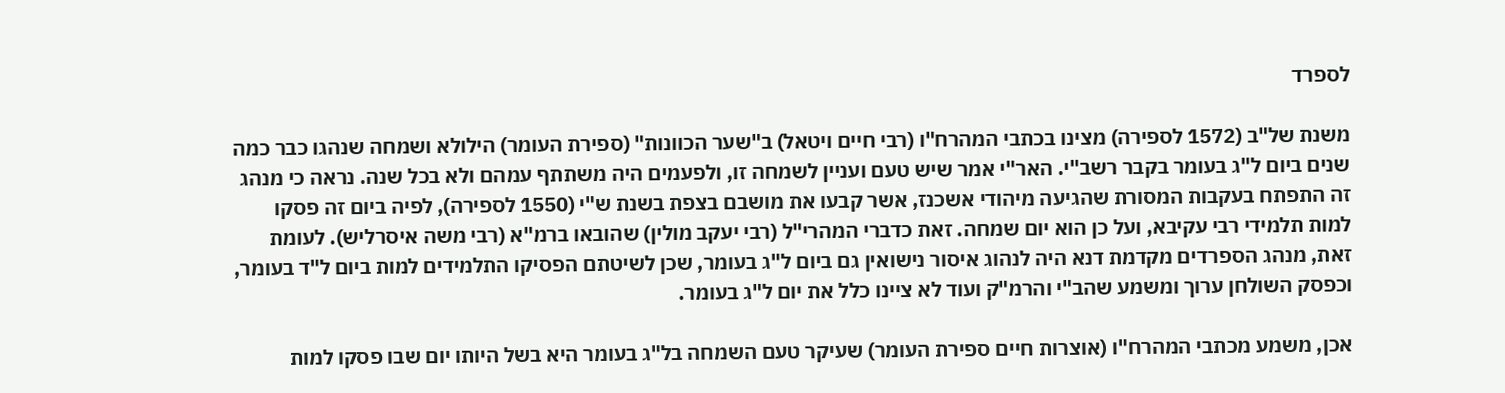לספרד

משנת של"ב (1572 לספירה) מצינו בכתבי המהרח"ו (רבי חיים ויטאל) ב"שער הכוונות" (ספירת העומר) הילולא ושמחה שנהגו כבר כמה שנים ביום ל"ג בעומר בקבר רשב"י. האר"י אמר שיש טעם ועניין לשמחה זו, ולפעמים היה משתתף עמהם ולא בכל שנה. נראה כי מנהג זה התפתח בעקבות המסורת שהגיעה מיהודי אשכנז, אשר קבעו את מושבם בצפת בשנת ש"י (1550 לספירה), לפיה ביום זה פסקו למות תלמידי רבי עקיבא, ועל כן הוא יום שמחה. זאת כדברי המהרי"ל (רבי יעקב מולין) שהובאו ברמ"א (רבי משה איסרליש). לעומת זאת, מנהג הספרדים מקדמת דנא היה לנהוג איסור נישואין גם ביום ל"ג בעומר, שכן לשיטתם הפסיקו התלמידים למות ביום ל"ד בעומר, וכפסק השולחן ערוך ומשמע שהב"י והרמ"ק ועוד לא ציינו כלל את יום ל"ג בעומר.

אכן, משמע מכתבי המהרח"ו (אוצרות חיים ספירת העומר) שעיקר טעם השמחה בל"ג בעומר היא בשל היותו יום שבו פסקו למות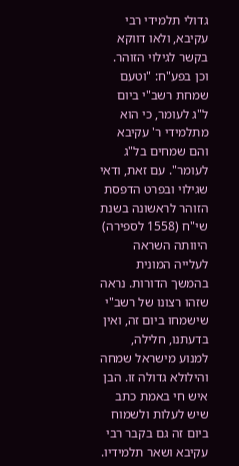גדולי תלמידי רבי עקיבא, ולאו דווקא בקשר לגילוי הזוהר. וכן בפע"ח: "וטעם שמחת רשב"י ביום ל"ג לעומר, כי הוא מתלמידי ר' עקיבא והם שמחים בל"ג לעומר". עם זאת, ודאי שגילוי ובפרט הדפסת הזוהר לראשונה בשנת שי"ח (1558 לספירה) היוותה השראה לעלייה המונית בהמשך הדורות. נראה שזהו רצונו של רשב"י שישמחו ביום זה, ואין בדעתנו, חלילה, למנוע מישראל שמחה והילולא גדולה זו. הבן איש חי באמת כתב שיש לעלות ולשמוח ביום זה גם בקבר רבי עקיבא ושאר תלמידיו.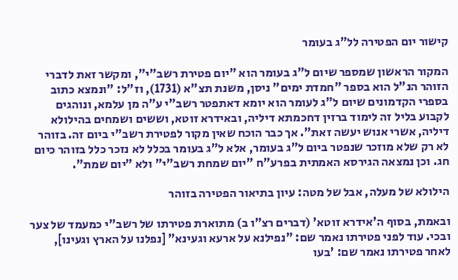קישור יום הפטירה לל"ג בעומר

המקור הראשון שמספר שיום ל"ג בעומר הוא "יום פטירת רשב"י", ומקשר זאת לדברי הזוהר הנ"ל הוא בספר "חמדת ימים" ניסן, משנת תצ"א (1731), וז"ל: "ונמצא כתוב בספרי הקדמונים שיום ל"ג לעומר הוא יומא דאתפטר רשב"י ע"ה מן עלמא, ונוהגים לקבוע בליל זה לימוד ברזין דחכמתא דיליה, ובאידרא זוטא, וששים ושמחים בהילולא דיליה, אשרי אנוש יעשה זאת". אך כבר הוכח שאין מקור לפטירת רשב"י ביום זה. בזוהר לא רק שלא מוזכר שנפטר ביום ל"ג בעומר, אלא ל"ג בעומר בכלל לא נזכר כלל בזוהר כיום חג. וכן נמצאה הגירסא האמתית בפרע"ח "יום שמחת רשב"י" ולא "יום שמת".

הילולא של מעלה, אבל של מטה: עיון בתיאור הפטירה בזוהר

ובאמת, בסוף ה'אידרא זוטא' (דברים רצ"ו ב) מתוארת פטירתו של רשב"י כמעמד של צער ובכי. עוד לפני פטירתו נאמר שם: "נפילנא על ארעא וגעינא" [נפלנו על הארץ וגעינו], לאחר פטירתו נאמר שם: 'בעו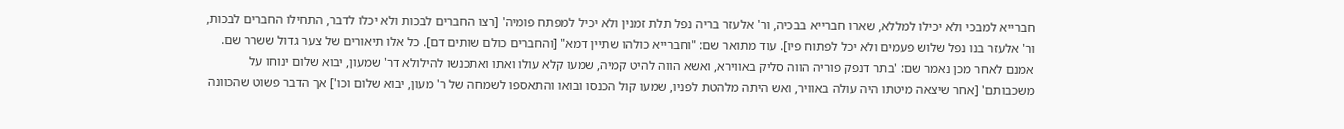חברייא למבכי ולא יכילו למללא, שארו חברייא בבכיה, ור' אלעזר בריה נפל תלת זמנין ולא יכיל למפתח פומיה' [רצו החברים לבכות ולא יכלו לדבר, התחילו החברים לבכות, ור' אלעזר בנו נפל שלוש פעמים ולא יכל לפתוח פיו]. עוד מתואר שם: "וחברייא כולהו שתיין דמא" [והחברים כולם שותים דם]. כל אלו תיאורים של צער גדול ששרר שם. אמנם לאחר מכן נאמר שם: 'בתר דנפק פוריה הווה סליק באווירא, ואשא הווה להיט קמיה, שמעו קלא עולו ואתו ואתכנשו להילולא דר' שמעון, יבוא שלום ינוחו על משכבותם' [אחר שיצאה מיטתו היה עולה באוויר, ואש היתה מלהטת לפניו, שמעו קול הכנסו ובואו והתאספו לשמחה של ר' מעון, יבוא שלום וכו'] אך הדבר פשוט שהכוונה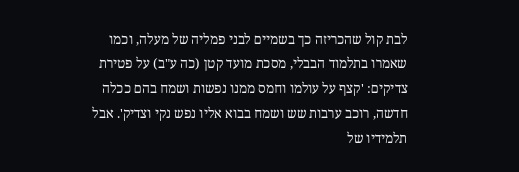לבת קול שהכריזה כך בשמיים לבני פמליה של מעלה, וכמו שאמרו בתלמוד הבבלי, מסכת מועד קטן (כה ע"ב) על פטירת צדיקים: 'קצף על עולמו וחמס ממנו נפשות ושמח בהם ככלה חדשה, רוכב ערבות שש ושמח בבוא אליו נפש נקי וצדיק'. אבל תלמידיו של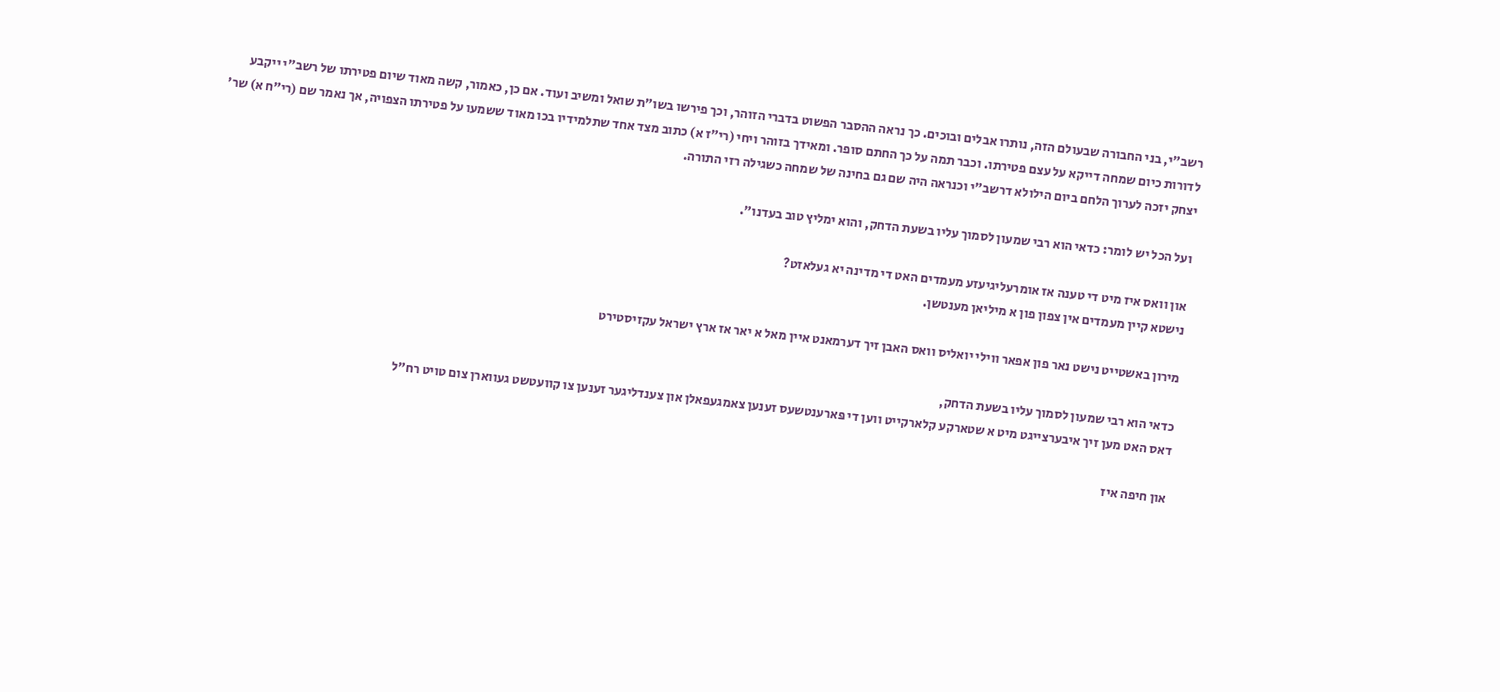רשב"י, בני החבורה שבעולם הזה, נותרו אבלים ובוכים. כך נראה ההסבר הפשוט בדברי הזוהר, וכך פירשו בשו"ת שואל ומשיב ועוד. אם כן, כאמור, קשה מאוד שיום פטירתו של רשב"י ייקבע לדורות כיום שמחה דייקא על עצם פטירתו. וכבר תמה על כך החתם סופר. ומאידך בזוהר ויחי (רי"ז א) כתוב מצד אחד שתלמידיו בכו מאוד ששמעו על פטירתו הצפויה, אך נאמר שם (רי"ח א) שר' יצחק יזכה לערוך הלחם ביום הילולא דרשב"י וכנראה היה שם גם בחינה של שמחה כשגילה רזי התורה.

ועל הכל יש לומר: כדאי הוא רבי שמעון לסמוך עליו בשעת הדחק, והוא ימליץ טוב בעדנו".

און וואס איז מיט די טענה אז אומרעליגיעזע מעמדים האט די מדינה יא געלאזט?
נישטא קיין מעמדים אין צפון פון א מיליאן מענטשן.

מירון באשטייט נישט נאר פון אפאר ווילי יואליס וואס האבן זיך דערמאנט איין מאל א יאר אז ארץ ישראל עקזיסטירט

כדאי הוא רבי שמעון לסמוך עליו בשעת הדחק,
דאס האט מען זיך איבערצייגט מיט א שטארקע קלארקייט ווען די פּארענטשעס זענען צאמגעפאלן און צענדליגער זענען צו קוועטשט געווארן צום טויט רח"ל

און חיפה איז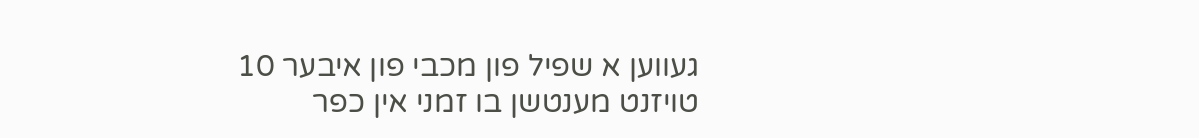געווען א שפיל פון מכבי פון איבער 10 טויזנט מענטשן בו זמני אין כפר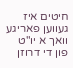חיטים איז געווען פאריגע וואך א יו"ט פון די דרוזן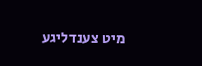מיט צענדליגע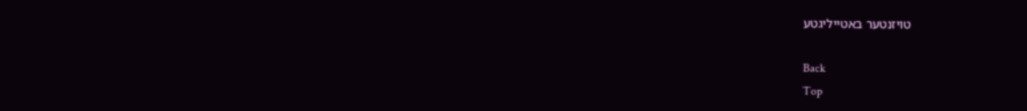טויזנטער באטייליגטע

Back
Top